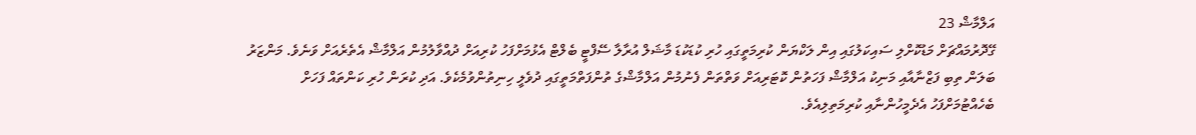އަލްމާޝް 23
ގޭދޮރުމައްޗަށް މަޑުކޮށްލި ސައިކަލުގައި އިން ލަކްޔަން ކުރިމަތީގައި ހުރި ކުޑަކުޑަ މާޝަލް އުރާލާ ސޭފްޓީ ބެލްޓް އެޅުމަށްފަހު ކުރިއަށް ދުއްވާލުމުން އަލްމާޝް އެތެރެއަށް ވަނެވެ. މަންޒަރު ބަލަން ތިބި ފަޒްނާއާއި މަނިކު އަލްމާޝް ފަހަތުން ކޮޓަރިއަށް ވަތްތަން ފެނުމުން އަލްމާޝްގެ ތުންފަތްމަތީގައި ދުވެލީ ހިނިތުންވުމެކެވެ. އަދި ކުރަން ހުރި ކަންތައް ފަހަށް ބެހެއްޓުމަށްފަހު އެދެމީހުންނާއި ކުރިމަތިލިއެވެ.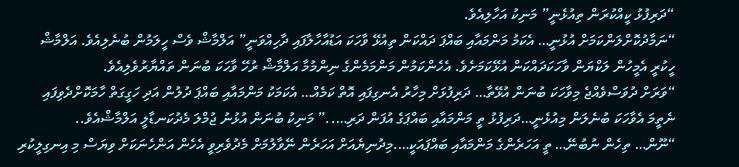“ދަރިފުޅު ކީއްކުރަން ތިއުޅެނީ” މަނިކު އަހާލިއެވެ.
“ނަމާދުކޮށްލަންކަމަށް އުޅުނީ… އެކަމު މަންމައާއި ބައްޕަ ދައްކަން ތިއުޅޭ ވާހަކަ އަޑުއާހާލާފައި ދާހިއްވަނީ” އަލްމާޝް ވެސް ހީލަމުން ބުނެލިއެވެ. އަލްމާޝް ހީކުރީ އެމީހުން ލަކްޔަން ވާހަކަދައްކަން އުޅޭކަމަށެވެ. އެހެންކަމުން މަންމަމެންގެ ނިންމުމާ އަލްމާޝް ރުހޭ ވާހަކަ ބުނަން ތައްޔާރުވެލިއެވެ.
“ވަރަށް ދުވަސްވެއްޖެ މިވާހަކަ ބުނަން އުޅޭތާ… ދަރިފުޅަށް މިހާރު އެނގިފައި އޮތް ކަމެއް… އެކަމަކު މަންމައާއި ބައްޕަ ދުލުން އަދި ހަގީގަތް ހާމަކޮށްދެވިފައި ނެތީމަ އެވާހަކަ ބުނެލަން މިއުޅެނީ…ދަރިފުޅު ތީ މަންމައާއި ބައްޕަގެ އުފަން ދަރި…..” މަނިކު ބުނަން އުޅުނު ޖުމްލަ މެދުކަނޑާލީ އަލްމާޝްއެވެ..
“ނޫން… ތިހެން ނުބުނޭ… ތީ އަހަރެންގެ މަންމައާއި ބައްޕައަކީ….މިދުނިޔެއަށް އަހަރެން ނޭވާލުމަށް މެދުވެރިވީ އެހެން އަންހެނަކަށް ވިޔަސް މި އިނގިލީކުރި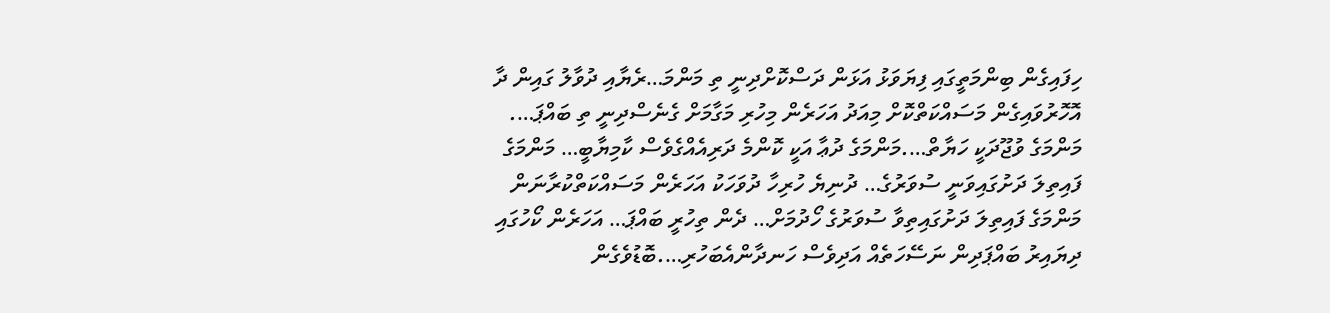ހިފައިގެން ބިންމަތީގައި ފިޔަވަޅު އަޅަން ދަސްކޮށްދިނީ ތި މަންމަ…ރެޔާއި ދުވާލު ގައިން ދާ އޮހޮރުވައިގެން މަސައްކަތްކޮށް މިއަދު އަހަރެން މިހުރި މަގާމަށް ގެނެސްދިނީ ތި ބައްޕަ…. މަންމަގެ ވުޖޫދަކީ ހަޔާތް….މަންމަގެ ދުޢާ އަކީ ކޮންމެ ދަރިއެއްގެވެސް ކާމިޔާބީ… މަންމަގެ ފައިތިލަ ދަށުގައިވަނީ ސުވަރުގެ… ދުނިޔެ ހުރިހާ ދުވަހަކު އަހަރެން މަސައްކަތްކުރާނަން މަންމަގެ ފައިތިލަ ދަށުގައިތިވާ ސުވަރުގެ ހޯދުމަށް… ދެން ތިހުރީ ބައްޕަ… އަހަރެން ކޯހުގައި ދިޔައިރު ބައްޕަދިން ނަސޭހަތެއް އަދިވެސް ހަނދާންއެބަހުރި….ބޮޑުވެގެން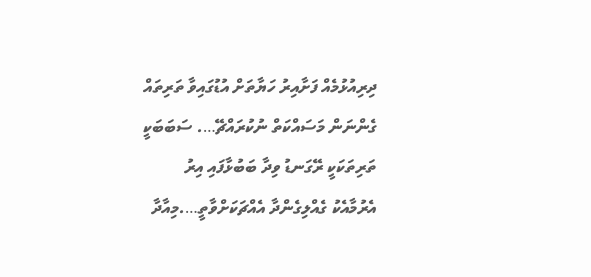ދިރިއުޅުމެއް ފަށާއިރު ހަޔާތަށް އުޑުގައިވާ ތަރިތައް ގެންނަން މަސައްކަތް ނުކުރައްޗޭ…. ސަބަބަކީ ތަރިތަކަކީ ރޭގަނޑު ވިދާ ބަބުޅާފައި އިރު އެރުމާއެކު ގެއްލިގެންދާ އެއްޗަކަށްވާތީ….މިއާދާ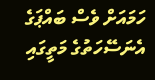ހަމައަށް ވެސް ބައްޕަގެ އެނަސޭހަތުގެ މަތީގައި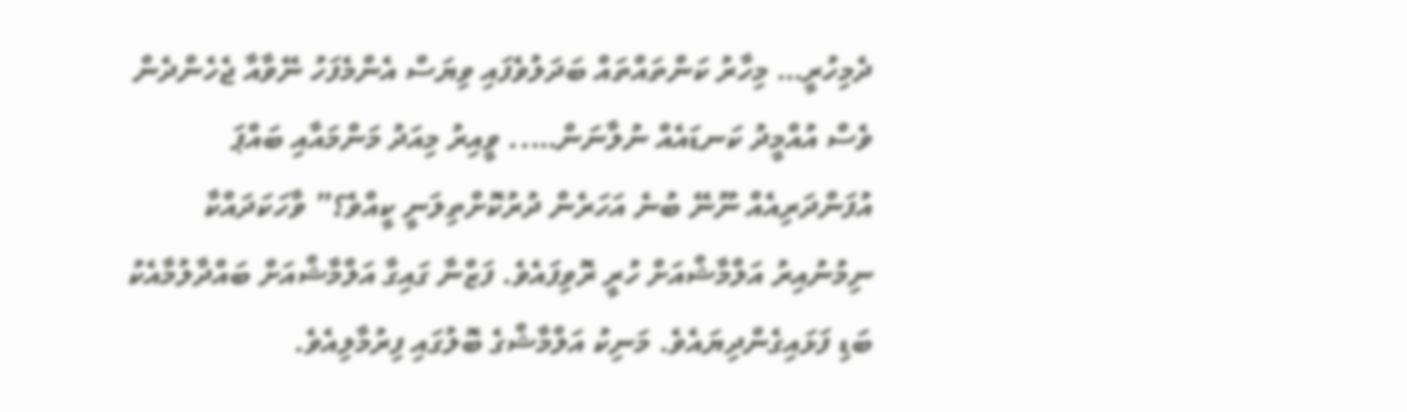ދެމިހުރީ… މިހާރު ކަންތައްތައް ބަދަލުވެފައި ވިޔަސް އެންމެފަހު ނޭވާއާ ޖެހެންދެން ވެސް އުއްމީދު ކަނޑައެއް ނުލާނަން….. ވީއިރު މިއަދު މަންމައާއި ބައްޕަ އުފަންދަރިއެއް ނޫނޭ ބުނެ އަހަރެން ދުރުކޮށްތިލަނީ ކީއްވެ؟” ވާހަކަދައްކާ ނިމުނުއިރު އަލްމާޝްއަށް ހުރީ ރޮވިފައެވެ. ފަޒްނާ ގައިގާ އަލްމާޝްއަށް ބައްދާލުމާއެކު ބަޑި ފަޅައިގެންދިޔައެވެ. މަނިކު އަލްމާޝްގެ ބޮލުގައި ފިރުމާލިއެވެ.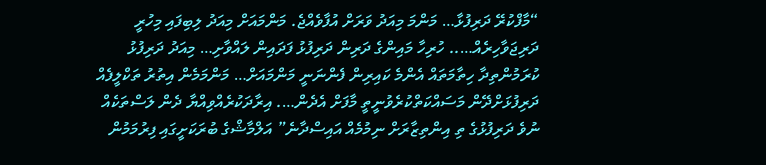“މާފްކުރޭ ދަރިފުޅާ… މަންމަ މިއަދު ވަރަށް އުފާވެއްޖެ. މަންމައަށް މިއަދު ލިބިފައި މިހުރީ ދަރިޖަވާހިރެއް….. ހުރިހާ މައިންގެ ދަރިން ދަރިފުޅު ފަދައިން ލައްވާށި… މިއަދު ދަރިފުޅު ކުރަމުންތިދާ ހިތާމަތައް އެންމެ ކައިރިން ފެންނަނީ މަންމައަށް… މަންމަމެން އިތުރު ތަކްލީފެއް ދަރިފުޅަށްދޭން މަސައްކަތްކުރެވުނީތީ މާފަށް އެދެން…. އިރާދަކުރެއްވިއްޔާ ދެން ލަސްތަކެއް ނުވެ ދަރިފުޅުގެ ތި އިންތިޒާރަށް ނިމުމެއް އައިސްދާނެ” އަލްމާޝްގެ ބުރަކަށީގައި ފިރުމަމުން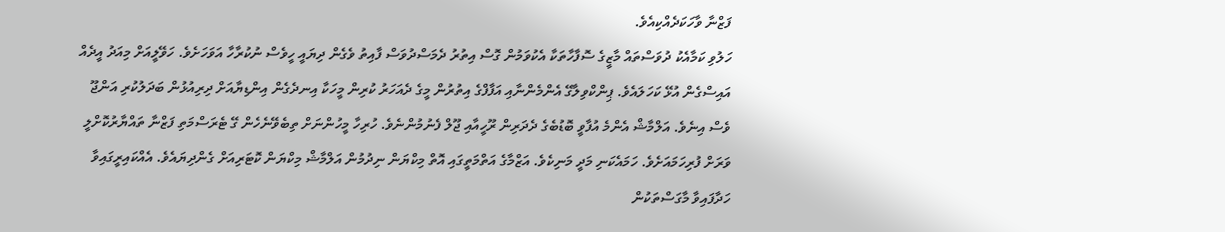ފަޒްނާ ވާހަކަދެއްކިއެވެ.
ހަލުވި ކަމާއެކު ދުވަސްތައް މާޒީގެ ސޮފާހާތަކާ އެކުވަމުން ގޮސް އިތުރު ދެމަސްދުވަސް ފާއިތު ވެގެން ދިޔައީ ހީވެސް ނުކުރާހާ އަވަހަށެވެ. ހަވޭލީއަށް މިއަދު އީދެއް އައިސްގެން އުޅޭ ކަހަލައެވެ. ޕިންކްވިލާގޭ އެންމެންނާއި އަފާފްގެ އިތުރުން މީގެ ދެއަހަރު ކުރިން މީހަކާ އިނދެގެން އިންޑިޔާއަށް ދިރިއުޅުން ބަދަލުކުރި އަންޖޫ ވެސް އިނެވެ. އަލްމާޝް އެންމެ އުފާވީ ބޮޑުބެގެ ދެދަރިން ރޫހީއާއި ޖޫލް ފެނުމުންނެވެ. ހުރިހާ މީހުންނަށް ތިބެވޭނެހެން ގޭ ޓެރަސްމަތި ފަޒްނާ ތައްޔާރުކޮށްލީ ވަރަށް ފުރިހަމައަށެވެ. ހަމައެކަނި މަދީ މަނިކެވެ. އަޒްމާގެ އަތްމަތީގައި އޮތް މިކްޔަން ނިދުމުން އަލްމާޝް މިކްޔަން ކޮޓަރިއަށް ގެންދިޔައެވެ. އެއްކައިރީގައިވާ ހަދާފައިވާ މާގަސްތަކުން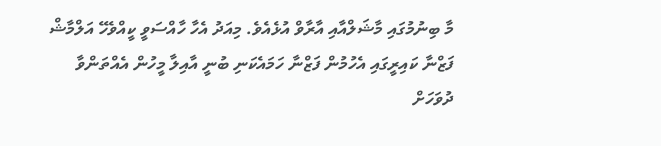މާ ބިނުމުގައި މާޝަލްއާއި އާރާވް އުޅެއެވެ. މިއަދު އެހާ ހާއްސަވީ ކީއްވެހޭ އަލްމާޝް ފަޒްނާ ކައިރީގައި އެހުމުން ފަޒްނާ ހަމައެކަނި ބުނީ އާއިލާ މީހުން އެއްތަންވާ ދުވަހަށް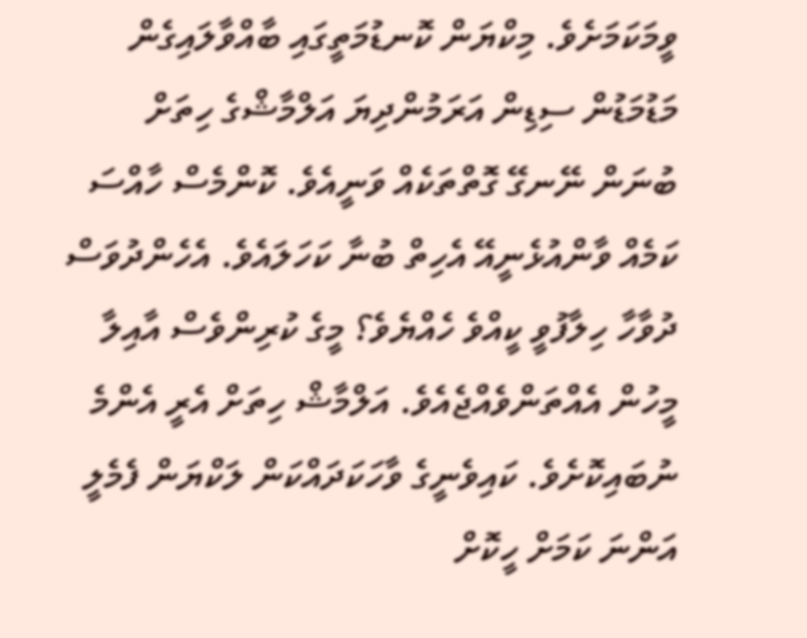ވީމަކަމަށެވެ. މިކްޔަން ކޮނޑުމަތީގައި ބާއްވާލައިގެން މަޑުމަޑުން ސިޑިން އަރަމުންދިޔަ އަލްމާޝްގެ ހިތަށް ބުނަން ނޭނގޭ ގޮތްތަކެއް ވަނީއެވެ. ކޮންމެސް ހާއްސަ ކަމެއް ވާންއުޅެނީއޭ އެހިތް ބުނާ ކަހަލައެވެ. އެހެންދުވަސް ދުވާހާ ހިލާފުވީ ކީއްވެ ހެއްޔެވެ؟ މީގެ ކުރިންވެސް އާއިލާ މީހުން އެއްތަންވެއްޖެއެވެ. އަލްމާޝް ހިތަށް އެރީ އެންމެ ނުބައިކޮށެވެ. ކައިވެނީގެ ވާހަކަދައްކަން ލަކްޔަން ފެމެލީ އަންނަ ކަމަށް ހީކޮށް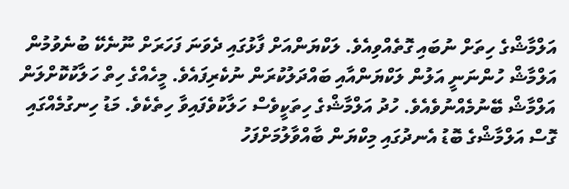އަލްމާޝްގެ ހިތަށް ނުބައި ގޮތެއްވިއެވެ. ލަކްޔަންއަށް ފާޅުގައި ދެވަނަ ފަހަރަށް ނޫނެކޭ ބުނެވުމުން އަލްމާޝް ހުންނަނީ އަލުން ލަކްޔަންއާއި ބައްދަލުކުރަން ނުކެރިފައެވެ. މީހެއްގެ ހިތް ހަލާކުކޮށްލަން އަލްމާޝް ބޭނުމެއްނުވެއެވެ. ހުދު އަލްމާޝްގެ ހިތަކީވެސް ހަލާކުވެފައިވާ ހިތެކެވެ. މަޑު ހިނގުމެއްގައި ގޮސް އަލްމާޝްގެ ބޮޑު އެނދުގައި މިކްޔަން ބާއްވާލުމަށްފަހު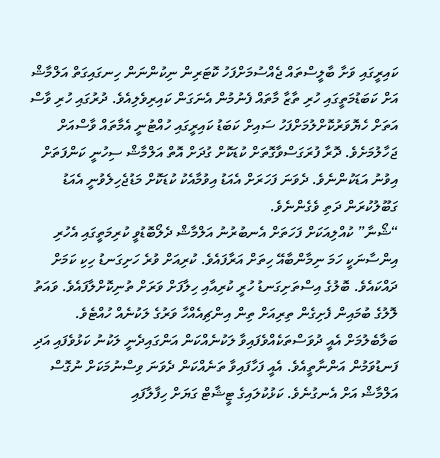ކައިރީގައި ވަށާ ބާލީސްތައް ޖެއްސުމަށްފަހު ކޮޓަރިން ނިކުންނަން ހިނގައިގަތް އަލްމާޝް އަށް ކަބަޑުމަތީގައި ހުރި ތާޒާ މާތައް ފެނުމުން އެނަގަން ކައިރިވެލިއެވެ. ދުރުގައި ހުރި ވާސް އަތަށް ހެޔޮވަރުކޮށްލުމަށްފަހު ސައިށް ކަބަޑު ކައިރީގައި ހުއްޓުނީ އެމާތައް ވާސްއަށް ޖަހާލުމަށެވެ. ދޮރާ ފުރަގަސްވާގޮތަށް ކުޑަކޮށް ގުދަށް އޮތް އަލްމާޝް ސިހުނީ ކަންފަތަށް އިވުނު އަޑަކުންނެވެ. ދެވަނަ ފަހަރަށް އެއަޑު އިވުމާއެކު ކުޑަކޮށް މަޑުޖެހިލެވުނީ އެއަޑު ގަބޫލުކުރަން ދަތި ވެގެންނެވެ.
“ޝޯނާ” ކުއްލިއަކަށް ފަހަތަށް އެނބުރުނު އަލްމާޝް ދެލޯބޮޑުވީ ކުރިމަތީގައި އެހުރި އިންސާނަކީ ހަމަ ނިމާންބާއޭ ހިތަށް އަރާފައެވެ. ކުރިއަށް ވުރެ ހަށިގަނޑު ހިކި ކަމަށް ދައްކައެވެ. ބޮލުގެ އިސްތަށިގަނޑު ހުރީ ކުރިއާއި ހިލާފަށް ވަރަށް ތުނިކޮށްލާފައެވެ. ވައަތު ލޮލުގެ ބުމައިން ފެށިގެން ތިރިއަށް ތިން އިންޗިއެއްހާ ވަރުގެ ލަކުނެއް ހުއްޓެވެ. ބަލާބެލުމަށް އެއީ ދުވަސްތަކެއްވެފައިވާ ލަކުނެއްކަން އަންގައިދެނީ ލަކުނު ކަޅުވެފައި އަދި ފަނޑުވަމުން އަންނާތީއެވެ. އެއީ ފަހާފައިވާ ތަނެއްކަން ދެވަނަ ވިސްނުމަކަށް ނުގޮސް އަލްމާޝް އަށް އެނގުނެވެ. ކަޅުކުލައިގެ ޓީޝާޓް ގަޔަށް ހިފާލާފައި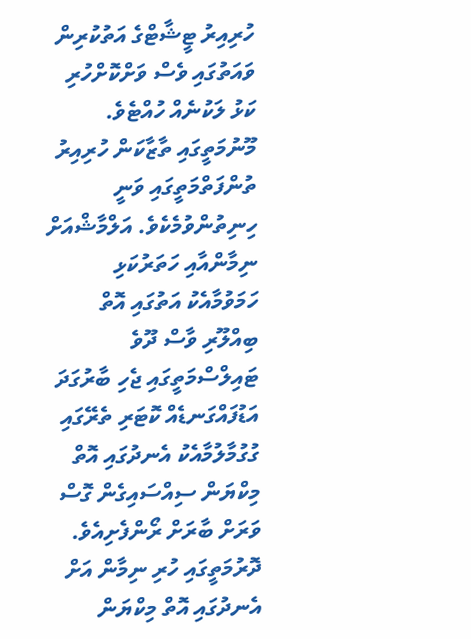ހުރިއިރު ޓީޝާޓްގެ އަތުކުރިން ވައަތުގައި ވެސް ވަށްކޮށްހުރި ކަޅު ލަކުނެއް ހުއްޓެވެ. މޫނުމަތީގައި ތާޒާކަން ހުރިއިރު ތުންފަތްމަތީގައި ވަނީ ހިނިތުންވުމެކެވެ. އަލްމާޝްއަށް ނިމާންއާއި ހަތަރުކަޅި ހަމަވުމާއެކު އަތުގައި އޮތް ބިއްލޫރި ވާސް ދޫވެ ޓައިލްސްމަތީގައި ޖެހި ބާރުގަދަ އަޑުފައްގަނޑެއް ކޮޓަރި ތެރޭގައި ގުގުމާލުމާއެކު އެނދުގައި އޮތް މިކްޔަން ސިއްސައިގެން ގޮސް ވަރަށް ބާރަށް ރޯންފެށިއެވެ. ދޮރުމަތީގައި ހުރި ނިމާން އަށް އެނދުގައި އޮތް މިކްޔަން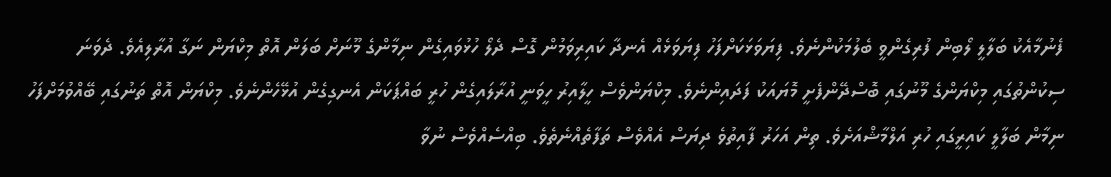ފެނުމާއެކު ބަލާލީ ލޯބިން ފުރިގެންވީ ބެލުމަކުންނެވެ. ފިޔަވަޅަކަށްފަހު ފިޔަވަޅެއް އެނދާ ކައިރިވަމުން ގޮސް ދެލޯ ހުޅުވައިގެން ނިމާންގެ މޫނަށް ބަލަން އޮތް މިކްޔަން ނަގާ އުރާލިއެވެ. ދެވަނަ ސިކުންތުގައި މިކްޔަންގެ މޫނުގައި ބޮސްދޭންފެށީ މޮޔައަކު ފަދައިންނެވެ. މިކްޔަންވެސް ހީލާއިރު ހީވަނީ އުރާލައިގެން ހުރީ ބައްޕަކަން އެނގިގެން އުޅޭހެންނެވެ. މިކްޔަން އޮތް ތަނުގައި ބޭއްވުމަށްފަހު ނިމާން ބަލާލީ ކައިރީގައި ހުރި އަލްމާޝްއަށެވެ. ތިން އަހަރު ފާއިތުވެ ދިޔަސް އެއްވެސް ތަފާތެއްނެތެވެ. ބިއްސެއްވެސް ނުވާ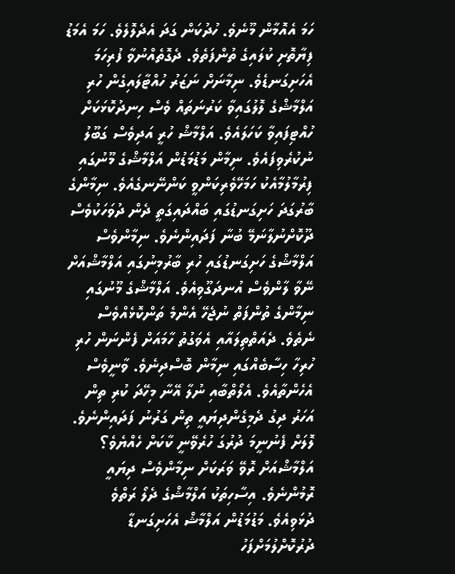ހަމަ އެއޮމާން މޫނެވެ. ހުދުކަން ގަދަ އެދެލޮލެވެ. ހަމަ އެމަޑު ފިޔާތޮށި ކުލައިގެ ތުންފަތެވެ. ދެގޮތެއްނުވާ ފުރިހަމަ އެހަށިގަނޑެވެ. ނިމާނަށް ނަޒަރު ހުއްޓާލައިގެން ހުރި އަލްމާޝްގެ ލޮލުގައިވާ ކަރުނަތައް ވެސް ހިނދުކޮޅަކަށް ހުއްޓިފައިވާ ކަހަލައެވެ. އަލްމާޝް ހުރީ އަދިވެސް ގަބޫލު ނުކުރެވިފައެވެ. ނިމާން މަޑުމަޑުން އަލްމާޝްގެ މޫނުގައި ފިރުމާލުމާއެކު ހަމަހޭވެރިކަންވީ ކަންނޭނގެއެވެ. ނިމާންގެ ބާރުގަދަ ހަށިގަނޑުގައި ބައްދައިގަތީ ދެން ދުވަހަކުވެސް ދޫކޮށްނުލާނަމޭ ބުނާ ފަދައިންނެވެ. ނިމާންވެސް އަލްމާޝްގެ ހަށިގަނޑުގައި ހުރި ބާރުމިނުގައި އަލްމާޝްއަށް ނޭވާ ލާންވެސް އުނދަގޫވިއެވެ. އަލްމާޝްގެ މޫނުގައި ނިމާންގެ ތުންފަތް ނުޖެހޭ އެންމެ ތަންކޮޅެއްވެސް ނެތެވެ. ދެއަތްތިލައާއި އެވަގުތު ހާމައަށް ފެންނަން ހުރި ހުރިހާ ހިސާބެއްގައި ނިމާން ބޮސްދިނެވެ. ވާނީވެސް އެހެންތާއެވެ. އެލޯތްބާއި ނުލާ އޭނާ މިހޭދަ ކުރި ތިން އަހަރު ދިގު ދެމިގެންދިޔައީ ތިން ގަރުނު ފަދައިންނެވެ. ލޮލަށް ފެނުނީމަ ދުރުގަ ހުރެވޭނީ ކާކަށް ހެއްޔެވެ؟ އަލްމާޝްއަށް ރޮވޭ ވަރަކަށް ނިމާންވެސް ދިޔައީ ރޮމުންނެވެ. އިސާހިތަކު އަލްމާޝްގެ ދެލޯ ރަތްވެ ދުޅަވިއެވެ. މަޑުމަޑުން އަލްމާޝް އެހަށިގަނޑާ ދުރުކޮށްލުމަށްފަހު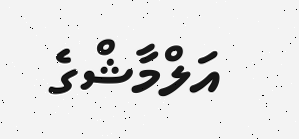އަލްމާޝްގެ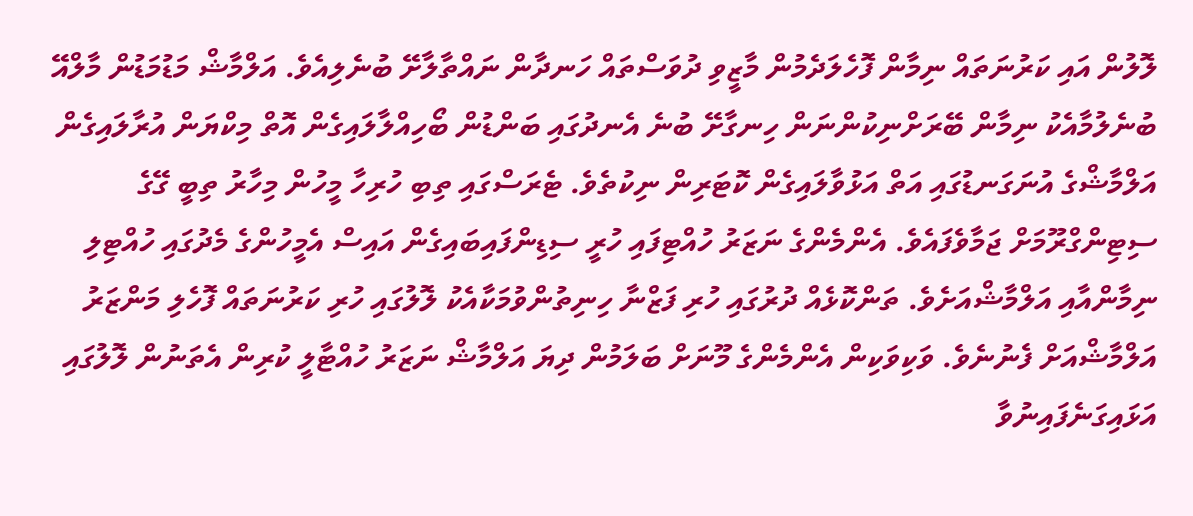ލޮލުން އައި ކަރުނަތައް ނިމާން ފޮހެލަދެމުން މާޒީވި ދުވަސްތައް ހަނދާން ނައްތާލާށޭ ބުނެލިއެވެ. އަލްމާޝް މަޑުމަޑުން މާލްއޭ ބުނެލުމާއެކު ނިމާން ބޭރަށްނިކުންނަން ހިނގާށޭ ބުނެ އެނދުގައި ބަންޑުން ބޯހިއްލާލައިގެން އޮތް މިކްޔަން އުރާލައިގެން އަލްމާޝްގެ އުނަގަނޑުގައި އަތް އަޅުވާލައިގެން ކޮޓަރިން ނިކުތެވެ. ޓެރަސްގައި ތިބި ހުރިހާ މީހުން މިހާރު ތިބީ ގޭގެ ސިޓިންގްރޫމަށް ޖަމާވެފައެވެ. އެންމެންގެ ނަޒަރު ހުއްޓިފައި ހުރީ ސިޑިންފައިބައިގެން އައިސް އެމީހުންގެ މެދުގައި ހުއްޓިލި ނިމާންއާއި އަލްމާޝްއަށެވެ. ތަންކޮޅެއް ދުރުގައި ހުރި ފަޒްނާ ހިނިތުންވުމަކާއެކު ލޮލުގައި ހުރި ކަރުނަތައް ފޮހެލި މަންޒަރު އަލްމާޝްއަށް ފެނުނެވެ. ވަކިވަކިން އެންމެންގެ މޫނަށް ބަލަމުން ދިޔަ އަލްމާޝް ނަޒަރު ހުއްޓާލީ ކުރިން އެތަނުން ލޮލުގައި އަޅައިގަނެފައިނުވާ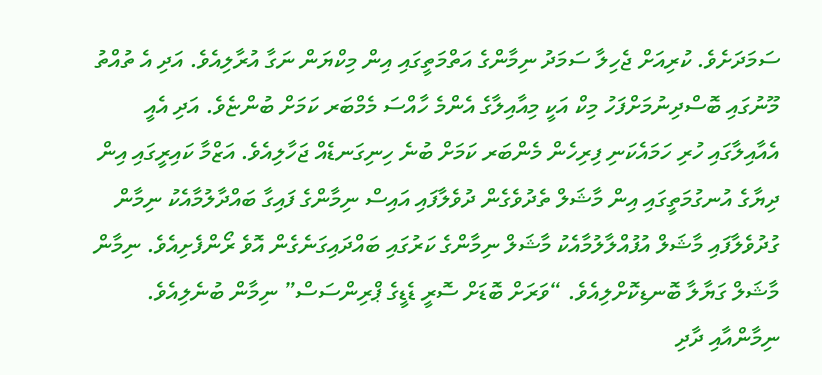ސަމަދަށެވެ. ކުރިއަށް ޖެހިލާ ސަމަދު ނިމާންގެ އަތްމަތީގައި އިން މިކްޔަން ނަގާ އުރާލިއެވެ. އަދި އެ ތުއްތު މޫނުގައި ބޮސްދިނުމަށްފަހު މިކް އަކީ މިއާއިލާގެ އެންމެ ހާއްސަ މެމްބަރ ކަމަށް ބުންޏެވެ. އަދި އެއީ އެއާއިލާގައި ހުރި ހަމައެކަނި ފިރިހެން މެންބަރ ކަމަށް ބުނެ ހިނިގަނޑެއް ޖަހާލިއެވެ. އަޒްމާ ކައިރީގައި އިން ދިޔާގެ އުނގުމަތީގައި އިން މާޝަލް ތެދުވެގެން ދުވެލާފައި އައިސް ނިމާންގެ ފައިގާ ބައްދާލުމާއެކު ނިމާން ގުދުވެލާފައި މާޝަލް އުފުއްލާލުމާއެކު މާޝަލް ނިމާންގެ ކަރުގައި ބައްދައިގަނެގެން އޮވެ ރޯންފެށިއެވެ. ނިމާން މާޝަލް ގަޔާލާ ބޮނޑިކޮށްލިއެވެ. “ވަރަށް ބޮޑަށް ސޮރީ ޑެޑީގެ ޕްރިންސަސް” ނިމާން ބުނެލިއެވެ. ނިމާންއާއި ދާދި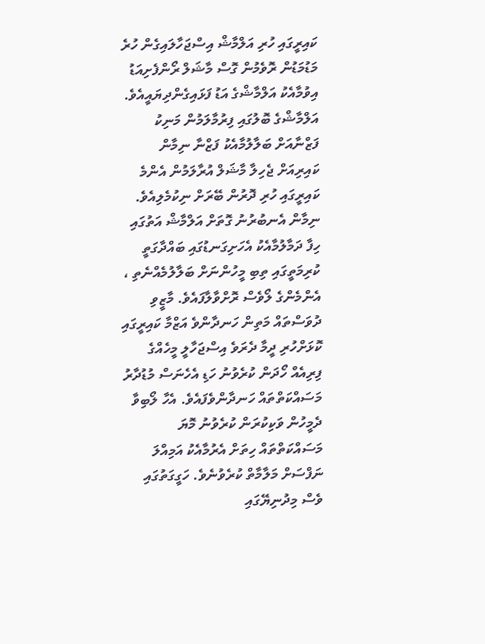ކައިރީގައި ހުރި އަލްމާޝް އިސްޖަހާލައިގެން ހުރެ މަޑުމަޑުން ރޮވެމުން ގޮސް މާޝަލް ރޯންފެށިއަޑު އިވުމާއެކު އަލްމާޝްގެ އަޑު ފަޅައިގެންދިޔައީއެވެ. އަލްމާޝްގެ ބޮލުގައި ފިރުމާލަމުން މަނިކު ފަޒްނާއަށް ބަލާލުމާއެކު ފަޒްނާ ނިމާން ކައިރިއަށް ޖެހިލާ މާޝަލް އުރާލަމުން އެންމެ ކައިރީގައި ހުރި ދޮރުން ބޭރަށް ނިކުމެލިއެވެ. ނިމާން އެނބުރުނު ގޮތަށް އަލްމާޝް އަތުގައި ހިފާ ދަމާލުމާއެކު އެހަށިގަނޑުގައި ބައްދާގަތީ ކުރިމަތީގައި ތިބި މީހުންނަށް ބަލާލުމެއްނެތި ، އެންމެންގެ ލޯވެސް ރޮށްވާލާފައެވެ. މާޒީވި ދުވަސްތައް މަތިން ހަނދާންވެ އަޒްމާ ކައިރީގައި ކޮޅަށްހުރި ދީމާ ދެރަވެ އިސްޖަހާލީ މީހެއްގެ ފިރިއެއް ހޯދަން ކުރެވުނު ހަޑި އެހެނަސް މުޑުދާރު މަސައްކަތްތައް ހަނދާންވެފައެވެ. އެހާ ލޯބިވާ ދެމީހުން ވަކިކުރަން ކުރެވުނު މޮޔަ މަސައްކަތްތައް ހިތަށް އެރުމާއެކު އަމިއްލަ ނަފްސަށް މަލާމާތް ކުރެވުނެވެ. ހަގީގަތުގައި ވެސް މިދުނިޔޭގައި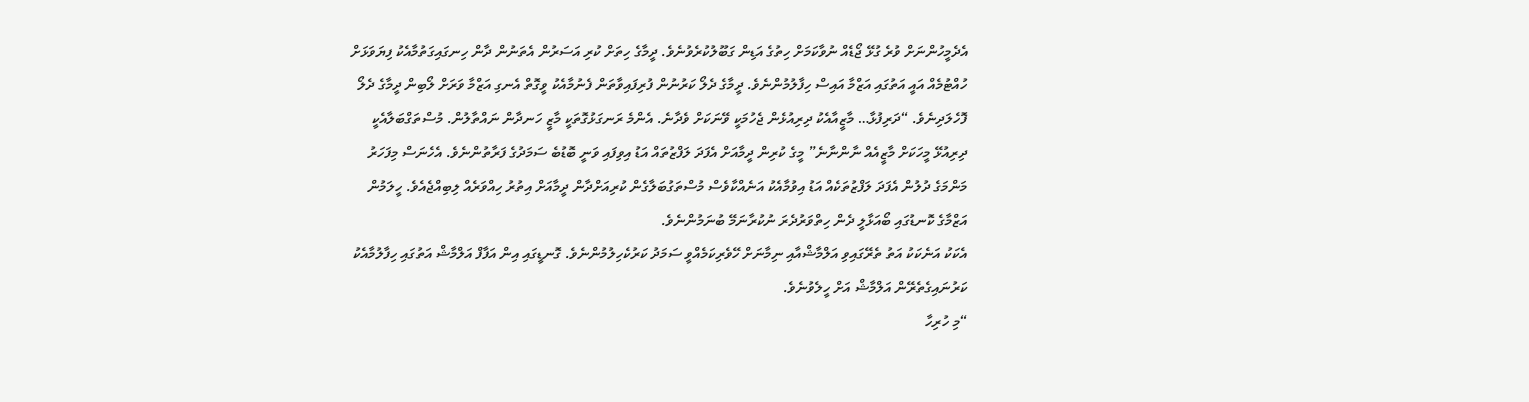އެދެމީހުންނަށް ވުރެ ގުޅޭ ޖޯޑެއް ނުވާކަމަށް ހިތުގެ އަޑިން ގަބޫލުކުރެވުނެވެ. ދީމާގެ ހިތަށް ކުރި އަސަރުން އެތަނުން ދާން ހިނގައިގަތުމާއެކު ފިޔަވަޅަށް ހުއްޓުމެއް އައީ އަތުގައި އަޒްމާ އައިސް ހިފާލުމުންނެވެ. ދީމާގެ ދެލޯ ކަރުނުން ފުރިފައިވާތަން ފެނުމާއެކު ވީގޮތް އެނގި އަޒްމާ ވަރަށް ލޯބިން ދީމާގެ ދެލޯ ފޮހެލަދިނެވެ. “ދަރިފުޅާ… މާޒީއާއެކު ދިރިއުޅެން ޖެހުމަކީ ވޭނަކަށް ވެދާނެ. އެންމެ ރަނގަޅުގޮތަކީ މާޒީ ހަނދާން ނައްތާލުން. މުސްތަގްބަލާއެކީ ދިރިއުޅޭ މީހަކަށް މާޒީއެއް ނާންނާނެ” މީގެ ކުރިން ދީމާއަށް އެފަދަ ލަފްޒުތައް އަޑު އިވިފައި ވަނީ ބޮޑުބެ ސަމަދުގެ ފަރާތުންނެވެ. އެހެނަސް މިފަހަރު މަންމަގެ ދުލުން އެފަދަ ލަފްޒުތަކެއް އަޑު އިވުމާއެކު އަނެއްކާވެސް މުސްތަގުބަލާގެން ކުރިއަށްދާން ދީމާއަށް އިތުރު ހިއްވަރެއް ލިބިއްޖެއެވެ. ހީލަމުން އަޒްމާގެ ކޮނޑުގައި ބޯއަޅާލީ ދެން ހިތްވަރުދެރަ ނުކުރާނަމޭ ބުނަމުންނެވެ.
އެކަކު އަނެކަކު އަތު ތެރޭގައިވި އަލްމާޝްއާއި ނިމާނަށް ހޭވެރިކަމެއްވީ ސަމަދު ކަރުކެހިލުމުންނެވެ. ގޮނޑީގައި އިން އަފާފް އަލްމާޝް އަތުގައި ހިފާލުމާއެކު ކަރުނައިގެތެރޭން އަލްމާޝް އަށް ހީލެވުނެވެ.
“މި ހުރިހާ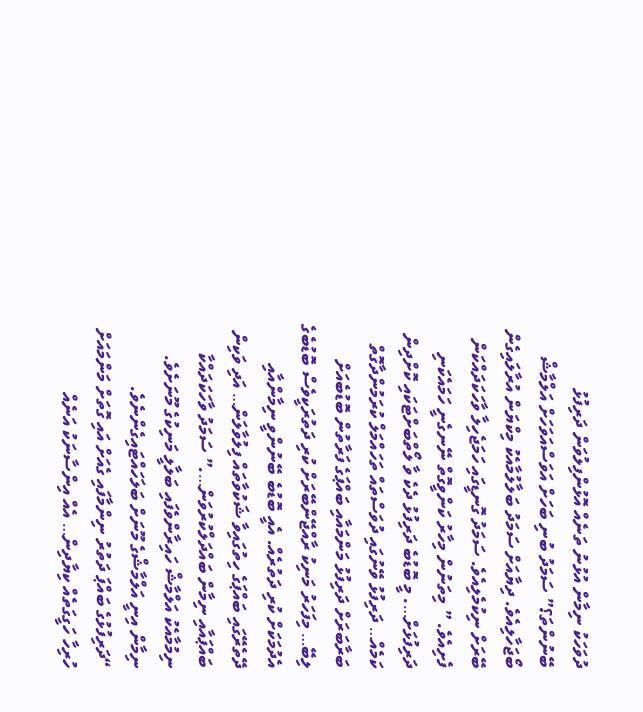ދުވަހަކު ނިމާން އުޅުނު ތަނެއް އޮޅުންފިލުވަން ދަރިފުޅު ބޭނުންތަ؟” ސަމަދު ބުނި ބަހަށް އަވަސްއަވަހަށް އަލްމާޝް ބޯޖަހާލިއެވެ. ދިޔާއަށް ސަމަދު ބަލާލުމާއެކު މިކްޔަން އުރާލައިގެން ބޭރަށް ނިކުމެލިއެވެ. ސަމަދު ގޮނޑީގައި ހަމަޖެހިލާ ވާހަކަދައްކަން ފެށިއެވެ. ” މިތަނުން މިހާރު ކަންވީގޮތް ނޭނގެނީ ހަމައެކަނި ދަރިފުޅަށް…. މީ ބޮޑުބެ ދަރިފުޅު ދެކެ ވާ ލޯތްބަށްޓަކައި ކޮށްދިން ކަމެއް… ދަރިފުޅު ވޭނުގައި ދުވަސްތައް ތަހައްމަލް ކުރަމުންދާގޮތް ބަރާބަރަށް ދަރިފުޅު މަންމައާއި ބައްޕަގެ ފަރާތުން ބޮޑުބެއަށް ލިބޭ… މިފަހަރު މަނިކު ރާއްޖޭންބޭރަށް ކުރި ދަތުރަކީވެސް ބޮޑުބެގެ އެދުމަކަށް ކުރި ދަތުރެއް. އެއީ ބޮޑުބެ ބޭނުންވީ ނިމާންއާއި ދޭތެރޭގައި ބައްޕަގެ ހިތުގައިވާ ޝަކުވާތައް ފިލުވާލަން… އަދި ވަކިން ބައްޕައާއި ނިމާން ބައްދަލްކުރުވަން….” ސަމަދު ވާހަކަދައްކާ ނިމުމާއެކު އަލްމާޝް ހައިރާންވެފައި ބަލާލީ މަނިކުގެ މޫނަށެވެ. ނިމާން އިނީ އަލްމާޝްގެ މޫނަށް ބަލަހައްޓައިގެންނެވެ.
“ދަރިފުޅުގެ ބައްޕަ ދަތުރު ނިންމާފައި ގެއަށް އައި ގޮތަށް މަންމައަށް ހުރިހާ ހަގީގަތެއް ކިޔާދިން… އެއް އިންސާނަކު އަނެއް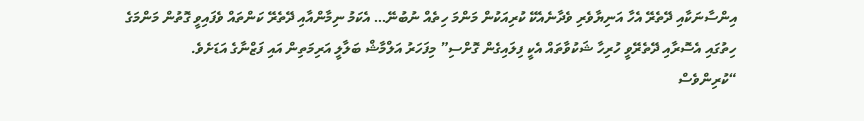އިންސާނަކާއި ދޭތެރޭ އެހާ އަނިޔާވެރި ވެދާނެއެކޭ ކުރިއަކުން މަންމަ ހިތެއް ނުބުނޭ… އެކަމު ނިމާންއާއި ދޭތެރޭ ކަންތައް ވެފައިވީ ގޮތުން މަންމަގެ ހިތުގައި އެސޮރާއި ދޭތެރޭވީ ހުރިހާ ޝަކުވާތައް އެކީ ފިލައިގެން ގޮށްސި” މިފަހަރު އަލްމާޝް ބަލާލީ އަރިމަތިން އައި ފަޒްނާގެ އަޑަށެވެ.
“ކުރިންވެސް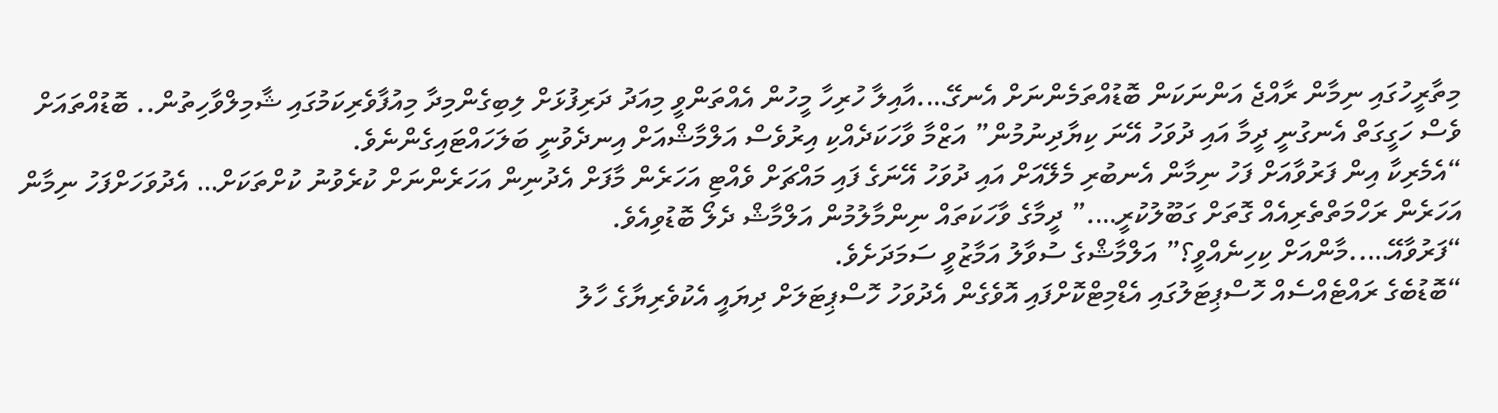މިތާރީހުގައި ނިމާން ރާއްޖެ އަންނަކަން ބޮޑުއްތަމެންނަށް އެނގޭ….އާއިލާ ހުރިހާ މީހުން އެއްތަންވީ މިއަދު ދަރިފުޅަށް ލިބިގެންމިދާ މިއުފާވެރިކަމުގައި ޝާމިލްވާހިތުން.. ބޮޑުއްތައަށް ވެސް ހަގީގަތް އެނގުނީ ދީމާ އައި ދުވަހު އޭނަ ކިޔާދިނުމުން” އަޒްމާ ވާހަކަދެއްކި އިރުވެސް އަލްމާޝްއަށް އިނދެވުނީ ބަލަހައްޓައިގެންނެވެ.
“އެމެރިކާ އިން ފަރުވާއަށް ފަހު ނިމާން އެނބުރި މެލޭއަށް އައި ދުވަހު އޭނަގެ ފައި މައްޗަށް ވެއްޓި އަހަރެން މާފަށް އެދުނިން އަހަރެންނަށް ކުރެވުނު ކުށްތަކަށް… އެދުވަހަށްފަހު ނިމާން އަހަރެން ރަހްމަތްތެރިއެއް ގޮތަށް ގަބޫލުކުރީ….” ދީމާގެ ވާހަކަތައް ނިންމާލުމުން އަލްމާޝް ދެލޯ ބޮޑުވިއެވެ.
“ފަރުވާއޭ…..މާންއަށް ކިހިނެއްވީ؟” އަލްމާޝްގެ ސުވާލު އަމާޒުވީ ސަމަދަށެވެ.
“ބޮޑުބެގެ ރައްޓެއްސެއް ހޮސްޕިޓަލުގައި އެޑްމިޓްކޮށްފައި އޮވެގެން އެދުވަހު ހޮސްޕިޓަލަށް ދިޔައީ އެކުވެރިޔާގެ ހާލު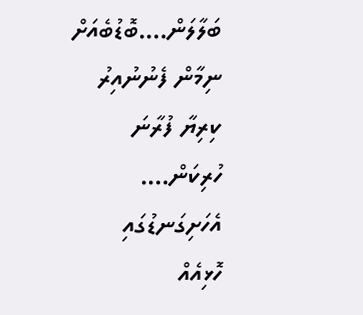ބަލާލަން….ބޮޑުބެއަށް ނިމާން ފެނުނުއިރު ކިރިޔާ ފުރާނަ ހުރިކަން…. އެހަށިގަނޑުގައި ހޮޅިއެއް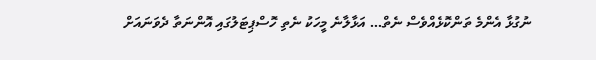ނުގުޅާ އެންމެ ތަންކޮޅެއްވެސް ނެތް… އަޅާލާނެ މީހަކު ނެތި ހޮސްޕިޓަލުގައި އޮންނަތާ ދެވަނައަށް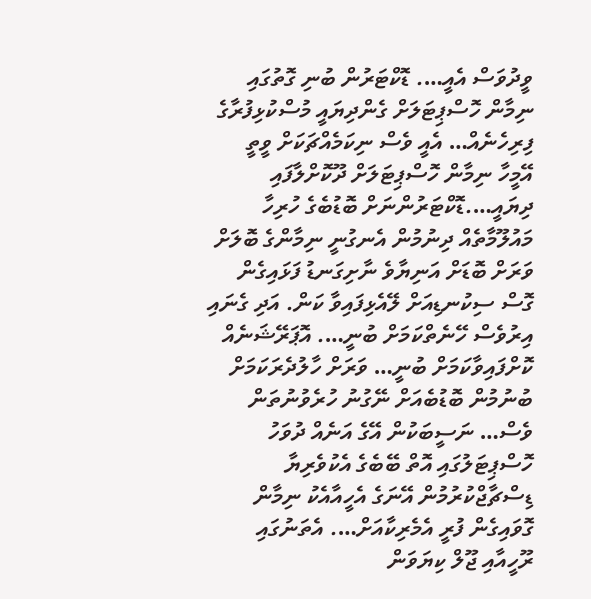ވީދުވަސް އެއީ…. ޑޮކްޓަރުން ބުނި ގޮތުގައި ނިމާން ހޮސްޕިޓަލަށް ގެންދިޔައީ މުސްކުޅިފުރާގެ ފިރިހެނެއް… އެއީ ވެސް ނިކަމެއްޗަކަށް ވީތީ އޭމީހާ ނިމާން ހޮސްޕިޓަލަށް ދޫކޮށްލާފައި ދިޔައީ….ޑޮކްޓަރުންނަށް ބޮޑުބެގެ ހުރިހާ މައުލޫމާތެއް ދިނުމުން އެނގުނީ ނިމާންގެ ބޮލަށް ވަރަށް ބޮޑަށް އަނިޔާވެ ނާށިގަނޑު ފަޅައިގެން ގޮސް ސިކުނޑިއަށް ލޭއެޅިފައިވާ ކަން. އަދި ގެނައި އިރުވެސް ހޭނެތްކަމަށް ބުނީ…. އޮޕަރޭޝަނެއް ކޮށްފައިވާކަމަށް ބުނީ… ވަރަށް ހާލުދެރަކަމަށް ބުނުމުން ބޮޑުބެއަށް ނޭގުނު ހުރެވުނުތަން ވެސް… ނަސީބަކުން އޭގެ އަނެއް ދުވަހު ހޮސްޕިޓަލުގައި އޮތް ބޭބެގެ އެކުވެރިޔާ ޑިސްޗާޖްކުރުމުން އޭނަގެ އެހީއާއެކު ނިމާން ގޮވައިގެން ފުރީ އެމެރިކާއަށް…. އެތަނުގައި ރޫހީއާއި ޖޫލް ކިޔަވަން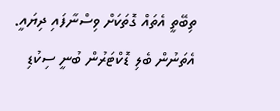ތިބޭތީ އެތައް ގޮތަކަށް ވިސްނާފައި ދިޔައީ. އެތަނުން ބެލި ޑޮކްޓަރުން ބުނީ ސިކުޑި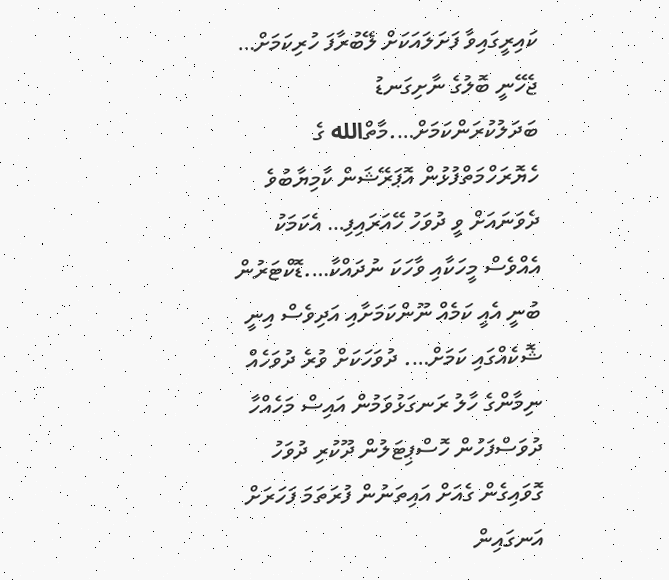ކައިރީގައިވާ ފަށަލައަކަށް ލޭބުރާފަ ހުރިކަމަށް… ޖެހޭނީ ބޮލުގެ ނާށިގަނޑު ބަދަލުކުރަންކަމަށް….މާތްالله ގެ ހެޔޮރަހްމަތްފުޅުން އޮޕަރޭޝަން ކާމިޔާބުވެ ދެވަނައަށް ވީ ދުވަހު ހޭއަރައިފި… އެކަމަކު އެއްވެސް މީހަކާއި ވާހަކަ ނުދައްކާ….ޑޮކްޓަރުން ބުނީ އެއީ ކަމެއް ނޫންކަމަށާއި އަދިވެސް އިނީ ޝޮކެއްގައި ކަމަށް…. ދުވަހަކަށް ވުރެ ދުވަހެއް ނިމާންގެ ހާލު ރަނގަޅުވަމުން އައިސް މަހެއްހާ ދުވަސްފަހުން ހޮސްޕިޓަލުން ދޫކުރި ދުވަހު ގޮވައިގެން ގެއަށް އައިތަނުން ފުރަތަމަ ފަހަރަށް އަނގައިން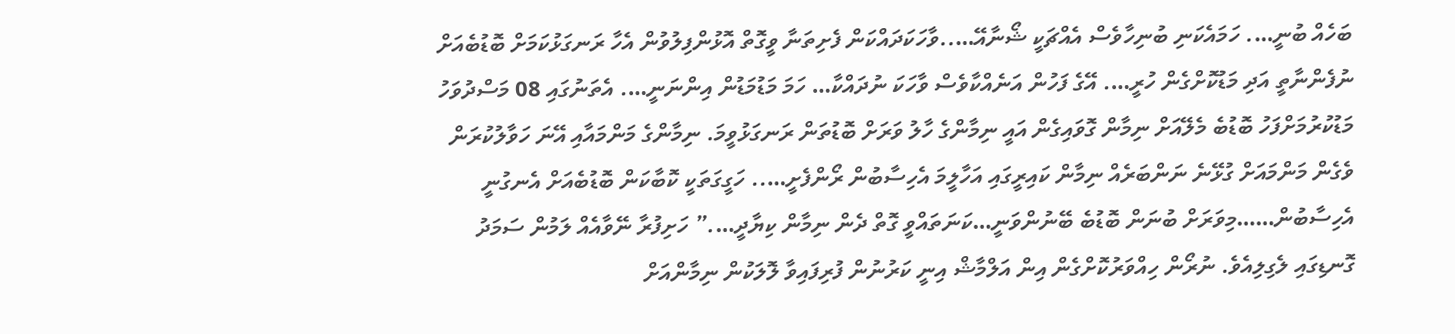ބަހެއް ބުނީ…. ހަމައެކަނި ބުނިހާވެސް އެއްޗަކީ ޝޯނާއޭ…..ވާހަކަދައްކަން ފެށިތަނާ ވީގޮތް އޮޅުންފިލުވުން އެހާ ރަނގަޅުކަމަށް ބޮޑުބެއަށް ނުފެންނާތީ އަދި މަޑުކޮށްގެން ހުރީ…. އޭގެ ފަހުން އަނެއްކާވެސް ވާހަކަ ނުދައްކާ… ހަމަ މަޑުމަޑުން އިންނަނީ…. އެތަނުގައި 08 މަސްދުވަހު މަޑުކުރުމަށްފަހު ބޮޑުބެ މެލޭއަށް ނިމާން ގޮވައިގެން އައީ ނިމާންގެ ހާލު ވަރަށް ބޮޑުތަން ރަނގަޅުވީމަ. ނިމާންގެ މަންމައާއި އޭނަ ހަވާލުކުރަން ވެގެން މަންމައަށް ގުޅޭނެ ނަންބަރެއް ނިމާން ކައިރީގައި އަހާލީމަ އެހިސާބުން ރޯންފެށީ….. ހަގީގަތަކީ ކޮބާކަން ބޮޑުބެއަށް އެނގުނީ އެހިސާބުން……މިވަރަށް ބުނަން ބޮޑުބެ ބޭނުންވަނީ…ކަނަތައްވީ ގޮތް ދެން ނިމާން ކިޔާދީ….” ހަށިފުރާ ނޭވާއެއް ލަމުން ސަމަދު ގޮނޑިގައި ލެގިލިއެވެ. ނުރޯން ހިއްވަރުކޮށްގެން އިން އަލްމާޝް އިނީ ކަރުނުން ފުރިފައިވާ ލޮލަކުން ނިމާންއަށް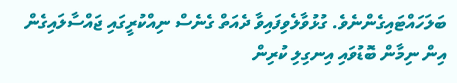ބަލަހައްޓައިގެންނެވެ. ގުޅުވާލެވިފައިވާ ދެއަތް ގެނެސް ނިއްކުރީގައި ޖައްސާލައިގެން އިން ނިމާން ބޮޑުވައި އިނގިލި ކުރިން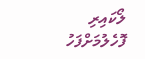ލޯކައިރި ފޮހެލުމަށްފަހު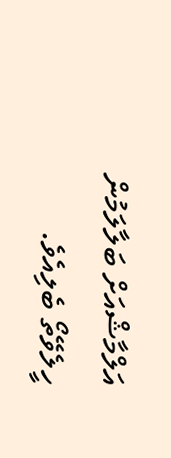އަލްމާޝްއަށް ބަލާލަމުން ހީލެވޭތޯ ބެލިއެވެ.